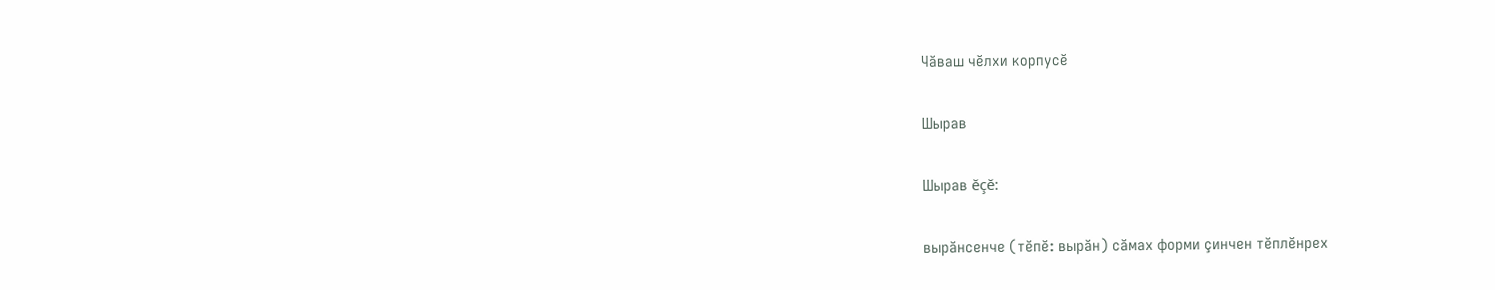Чӑваш чӗлхи корпусӗ

Шырав

Шырав ĕçĕ:

вырӑнсенче (тĕпĕ: вырӑн) сăмах форми çинчен тĕплĕнрех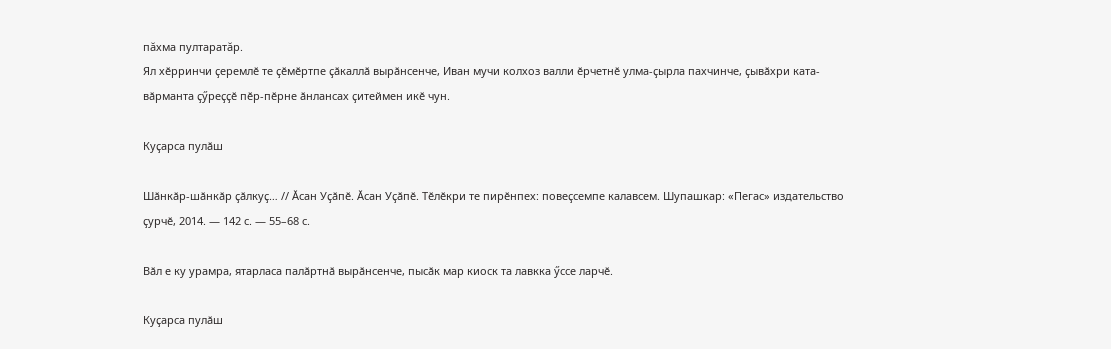пăхма пултаратăр.
Ял хӗрринчи ҫеремлӗ те ҫӗмӗртпе ҫӑкаллӑ вырӑнсенче, Иван мучи колхоз валли ӗрчетнӗ улма-ҫырла пахчинче, ҫывӑхри ката-вӑрманта ҫӳреҫҫӗ пӗр-пӗрне ӑнлансах ҫитеймен икӗ чун.

Куҫарса пулӑш

Шӑнкӑр-шӑнкӑр ҫӑлкуҫ… // Ӑсан Уҫӑпӗ. Ӑсан Уҫӑпӗ. Тӗлӗкри те пирӗнпех: повеҫсемпе калавсем. Шупашкар: «Пегас» издательство ҫурчӗ, 2014. — 142 с. — 55–68 с.

Вӑл е ку урамра, ятарласа палӑртнӑ вырӑнсенче, пысӑк мар киоск та лавкка ӳссе ларчӗ.

Куҫарса пулӑш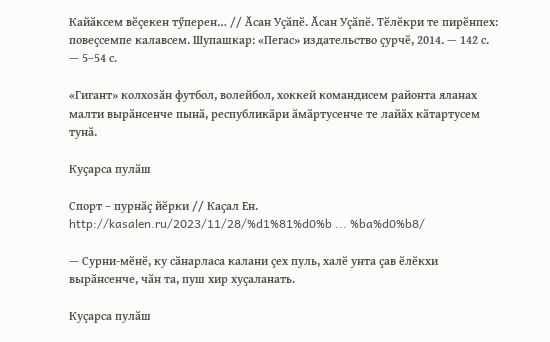Кайӑксем вӗҫекен тӳперен… // Ӑсан Уҫӑпӗ. Ӑсан Уҫӑпӗ. Тӗлӗкри те пирӗнпех: повеҫсемпе калавсем. Шупашкар: «Пегас» издательство ҫурчӗ, 2014. — 142 с. — 5–54 с.

«Гигант» колхозӑн футбол, волейбол, хоккей командисем районта яланах малти вырӑнсенче пынӑ, республикӑри ӑмӑртусенче те лайӑх кӑтартусем тунӑ.

Куҫарса пулӑш

Спорт – пурнӑҫ йӗрки // Каҫал Ен. http://kasalen.ru/2023/11/28/%d1%81%d0%b ... %ba%d0%b8/

— Сурни-мӗнӗ, ку сӑнарласа калани ҫех пуль, халӗ унта ҫав ӗлӗкхи вырӑнсенче, чӑн та, пуш хир хуҫаланать.

Куҫарса пулӑш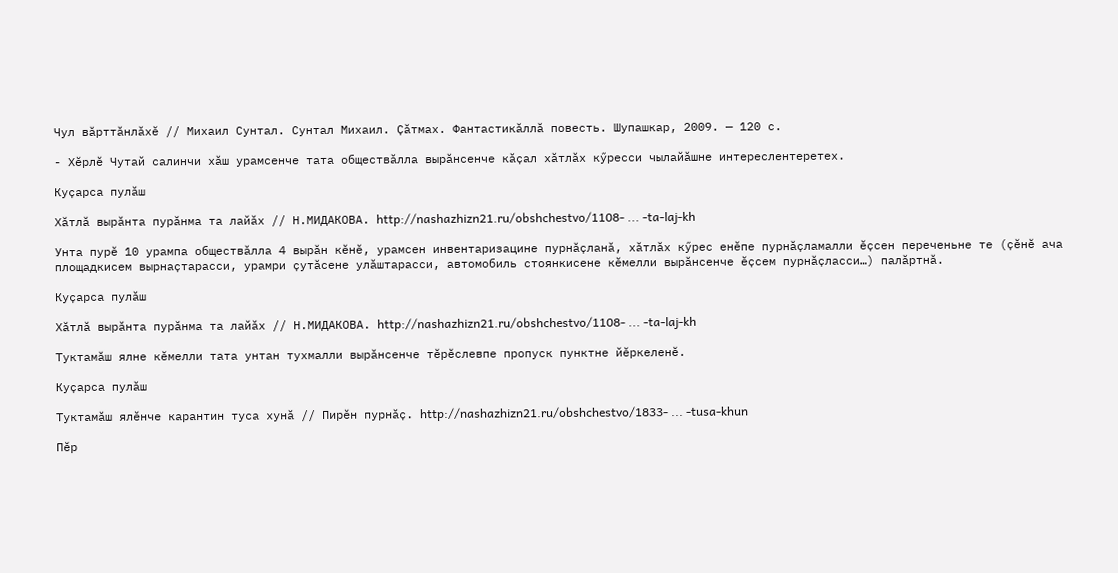Чул вӑрттӑнлӑхӗ // Михаил Сунтал. Сунтал Михаил. Ҫӑтмах. Фантастикӑллӑ повесть. Шупашкар, 2009. — 120 с.

- Хӗрлӗ Чутай салинчи хӑш урамсенче тата обществӑлла вырӑнсенче кӑҫал хӑтлӑх кӳресси чылайӑшне интереслентеретех.

Куҫарса пулӑш

Хӑтлӑ вырӑнта пурӑнма та лайӑх // Н.МИДАКОВА. http://nashazhizn21.ru/obshchestvo/1108- ... -ta-laj-kh

Унта пурӗ 10 урампа обществӑлла 4 вырӑн кӗнӗ, урамсен инвентаризацине пурнӑҫланӑ, хӑтлӑх кӳрес енӗпе пурнӑҫламалли ӗҫсен переченьне те (ҫӗнӗ ача площадкисем вырнаҫтарасси, урамри ҫутӑсене улӑштарасси, автомобиль стоянкисене кӗмелли вырӑнсенче ӗҫсем пурнӑҫласси…) палӑртнӑ.

Куҫарса пулӑш

Хӑтлӑ вырӑнта пурӑнма та лайӑх // Н.МИДАКОВА. http://nashazhizn21.ru/obshchestvo/1108- ... -ta-laj-kh

Туктамӑш ялне кӗмелли тата унтан тухмалли вырӑнсенче тӗрӗслевпе пропуск пунктне йӗркеленӗ.

Куҫарса пулӑш

Туктамӑш ялӗнче карантин туса хунӑ // Пирӗн пурнӑҫ. http://nashazhizn21.ru/obshchestvo/1833- ... -tusa-khun

Пӗр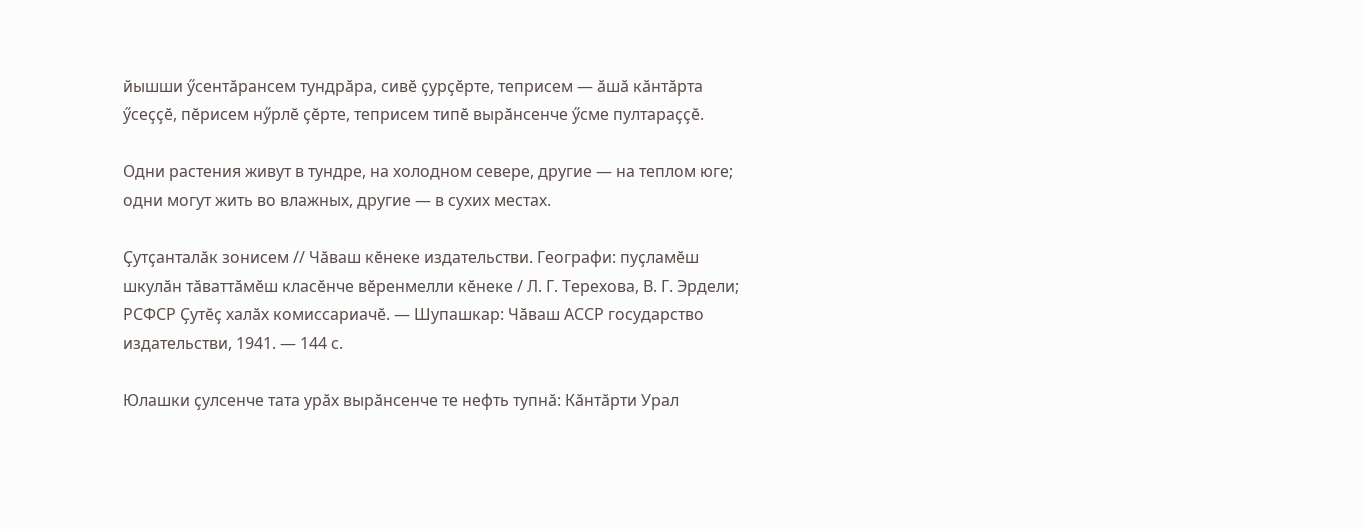йышши ӳсентӑрансем тундрӑра, сивӗ ҫурҫӗрте, теприсем — ӑшӑ кӑнтӑрта ӳсеҫҫӗ, пӗрисем нӳрлӗ ҫӗрте, теприсем типӗ вырӑнсенче ӳсме пултараҫҫӗ.

Одни растения живут в тундре, на холодном севере, другие — на теплом юге; одни могут жить во влажных, другие — в сухих местах.

Ҫутҫанталӑк зонисем // Чӑваш кӗнеке издательстви. Географи: пуҫламӗш шкулӑн тӑваттӑмӗш класӗнче вӗренмелли кӗнеке / Л. Г. Терехова, В. Г. Эрдели; РСФСР Ҫутӗҫ халӑх комиссариачӗ. — Шупашкар: Чӑваш АССР государство издательстви, 1941. — 144 с.

Юлашки ҫулсенче тата урӑх вырӑнсенче те нефть тупнӑ: Кӑнтӑрти Урал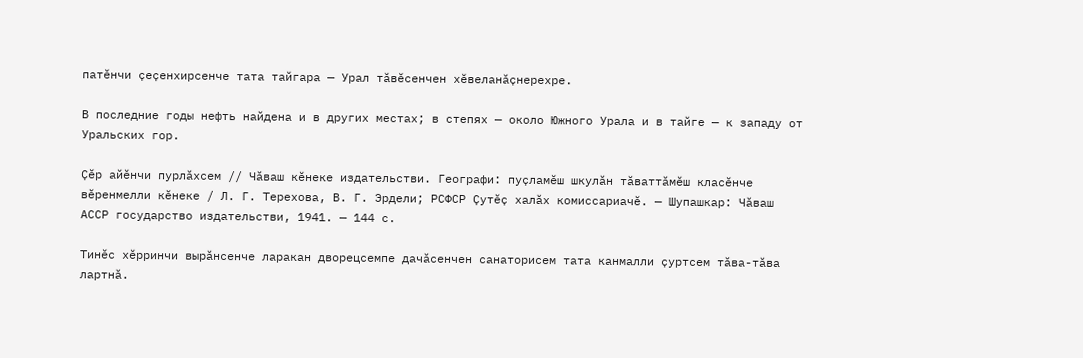патӗнчи ҫеҫенхирсенче тата тайгара — Урал тӑвӗсенчен хӗвеланӑҫнерехре.

В последние годы нефть найдена и в других местах; в степях — около Южного Урала и в тайге — к западу от Уральских гор.

Ҫӗр айӗнчи пурлӑхсем // Чӑваш кӗнеке издательстви. Географи: пуҫламӗш шкулӑн тӑваттӑмӗш класӗнче вӗренмелли кӗнеке / Л. Г. Терехова, В. Г. Эрдели; РСФСР Ҫутӗҫ халӑх комиссариачӗ. — Шупашкар: Чӑваш АССР государство издательстви, 1941. — 144 с.

Тинӗс хӗрринчи вырӑнсенче ларакан дворецсемпе дачӑсенчен санаторисем тата канмалли ҫуртсем тӑва-тӑва лартнӑ.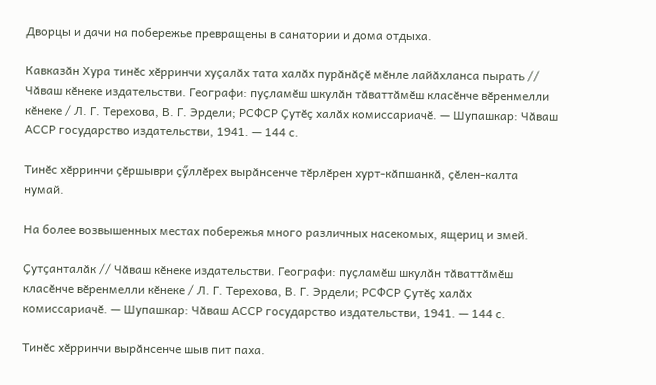Дворцы и дачи на побережье превращены в санатории и дома отдыха.

Кавказӑн Хура тинӗс хӗрринчи хуҫалӑх тата халӑх пурӑнӑҫӗ мӗнле лайӑхланса пырать // Чӑваш кӗнеке издательстви. Географи: пуҫламӗш шкулӑн тӑваттӑмӗш класӗнче вӗренмелли кӗнеке / Л. Г. Терехова, В. Г. Эрдели; РСФСР Ҫутӗҫ халӑх комиссариачӗ. — Шупашкар: Чӑваш АССР государство издательстви, 1941. — 144 с.

Тинӗс хӗрринчи ҫӗршыври ҫӳллӗрех вырӑнсенче тӗрлӗрен хурт-кӑпшанкӑ, ҫӗлен-калта нумай.

На более возвышенных местах побережья много различных насекомых, ящериц и змей.

Ҫутҫанталӑк // Чӑваш кӗнеке издательстви. Географи: пуҫламӗш шкулӑн тӑваттӑмӗш класӗнче вӗренмелли кӗнеке / Л. Г. Терехова, В. Г. Эрдели; РСФСР Ҫутӗҫ халӑх комиссариачӗ. — Шупашкар: Чӑваш АССР государство издательстви, 1941. — 144 с.

Тинӗс хӗрринчи вырӑнсенче шыв пит паха.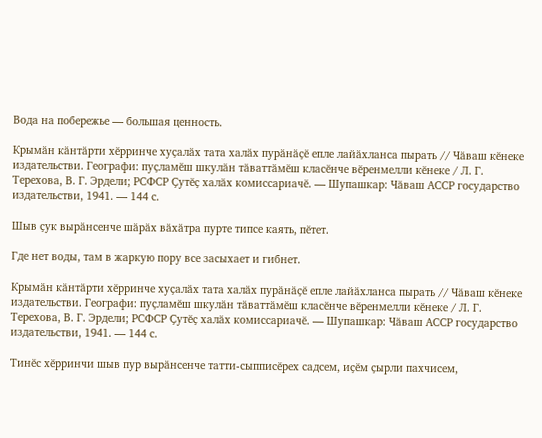Вода на побережье — большая ценность.

Крымӑн кӑнтӑрти хӗрринче хуҫалӑх тата халӑх пурӑнӑҫӗ епле лайӑхланса пырать // Чӑваш кӗнеке издательстви. Географи: пуҫламӗш шкулӑн тӑваттӑмӗш класӗнче вӗренмелли кӗнеке / Л. Г. Терехова, В. Г. Эрдели; РСФСР Ҫутӗҫ халӑх комиссариачӗ. — Шупашкар: Чӑваш АССР государство издательстви, 1941. — 144 с.

Шыв ҫук вырӑнсенче шӑрӑх вӑхӑтра пурте типсе каять, пӗтет.

Где нет воды, там в жаркую пору все засыхает и гибнет.

Крымӑн кӑнтӑрти хӗрринче хуҫалӑх тата халӑх пурӑнӑҫӗ епле лайӑхланса пырать // Чӑваш кӗнеке издательстви. Географи: пуҫламӗш шкулӑн тӑваттӑмӗш класӗнче вӗренмелли кӗнеке / Л. Г. Терехова, В. Г. Эрдели; РСФСР Ҫутӗҫ халӑх комиссариачӗ. — Шупашкар: Чӑваш АССР государство издательстви, 1941. — 144 с.

Тинӗс хӗрринчи шыв пур вырӑнсенче татти-сыпписӗрех садсем, иҫӗм ҫырли пахчисем,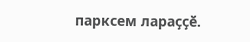парксем лараҫҫӗ.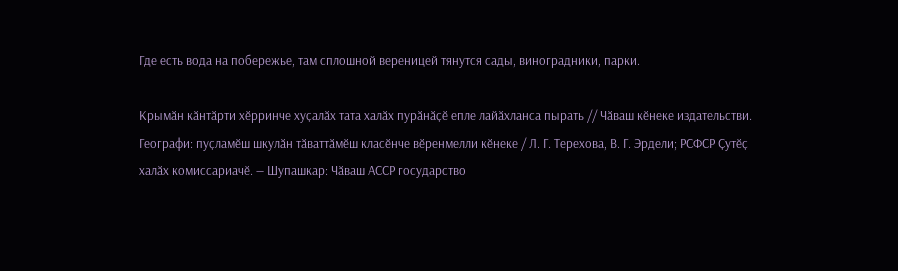Где есть вода на побережье, там сплошной вереницей тянутся сады, виноградники, парки.

Крымӑн кӑнтӑрти хӗрринче хуҫалӑх тата халӑх пурӑнӑҫӗ епле лайӑхланса пырать // Чӑваш кӗнеке издательстви. Географи: пуҫламӗш шкулӑн тӑваттӑмӗш класӗнче вӗренмелли кӗнеке / Л. Г. Терехова, В. Г. Эрдели; РСФСР Ҫутӗҫ халӑх комиссариачӗ. — Шупашкар: Чӑваш АССР государство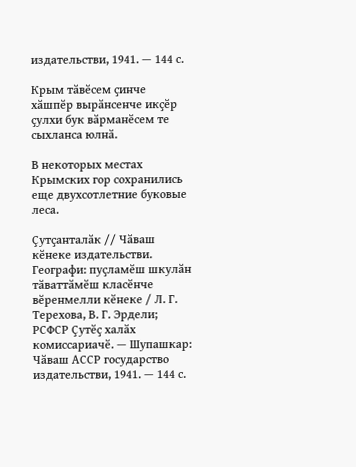издательстви, 1941. — 144 с.

Крым тӑвӗсем ҫинче хӑшпӗр вырӑнсенче икҫӗр ҫулхи бук вӑрманӗсем те сыхланса юлнӑ.

В некоторых местах Крымских гор сохранились еще двухсотлетние буковые леса.

Ҫутҫанталӑк // Чӑваш кӗнеке издательстви. Географи: пуҫламӗш шкулӑн тӑваттӑмӗш класӗнче вӗренмелли кӗнеке / Л. Г. Терехова, В. Г. Эрдели; РСФСР Ҫутӗҫ халӑх комиссариачӗ. — Шупашкар: Чӑваш АССР государство издательстви, 1941. — 144 с.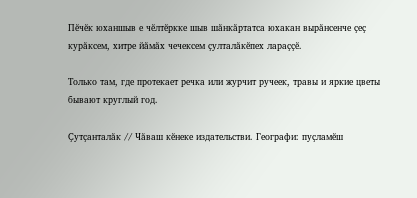Пӗчӗк юханшыв е чӗлтӗркке шыв шӑнкӑртатса юхакан вырӑнсенче ҫеҫ курӑксем, хитре йӑмӑх чечексем ҫулталӑкӗпех лараҫҫӗ.

Только там, где протекает речка или журчит ручеек, травы и яркие цветы бывают круглый год.

Ҫутҫанталӑк // Чӑваш кӗнеке издательстви. Географи: пуҫламӗш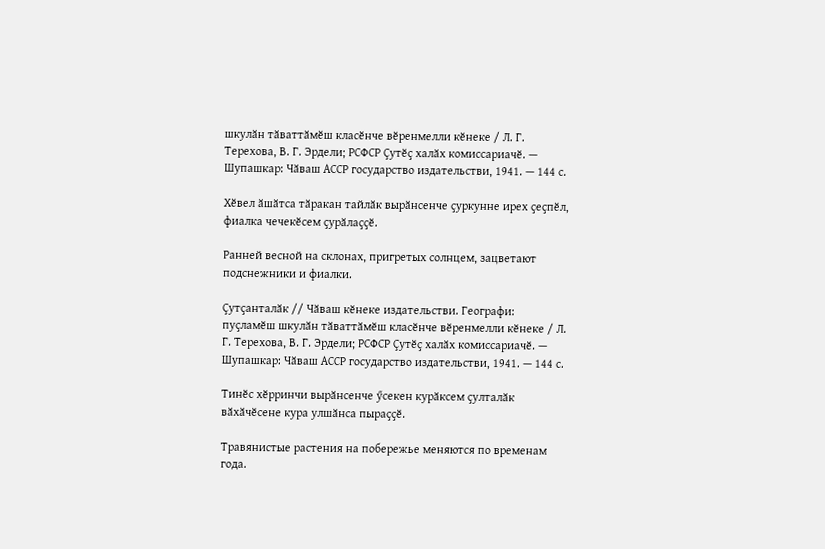шкулӑн тӑваттӑмӗш класӗнче вӗренмелли кӗнеке / Л. Г. Терехова, В. Г. Эрдели; РСФСР Ҫутӗҫ халӑх комиссариачӗ. — Шупашкар: Чӑваш АССР государство издательстви, 1941. — 144 с.

Хӗвел ӑшӑтса тӑракан тайлӑк вырӑнсенче ҫуркунне ирех ҫеҫпӗл, фиалка чечекӗсем ҫурӑлаҫҫӗ.

Ранней весной на склонах, пригретых солнцем, зацветают подснежники и фиалки.

Ҫутҫанталӑк // Чӑваш кӗнеке издательстви. Географи: пуҫламӗш шкулӑн тӑваттӑмӗш класӗнче вӗренмелли кӗнеке / Л. Г. Терехова, В. Г. Эрдели; РСФСР Ҫутӗҫ халӑх комиссариачӗ. — Шупашкар: Чӑваш АССР государство издательстви, 1941. — 144 с.

Тинӗс хӗрринчи вырӑнсенче ӳсекен курӑксем ҫулталӑк вӑхӑчӗсене кура улшӑнса пыраҫҫӗ.

Травянистые растения на побережье меняются по временам года.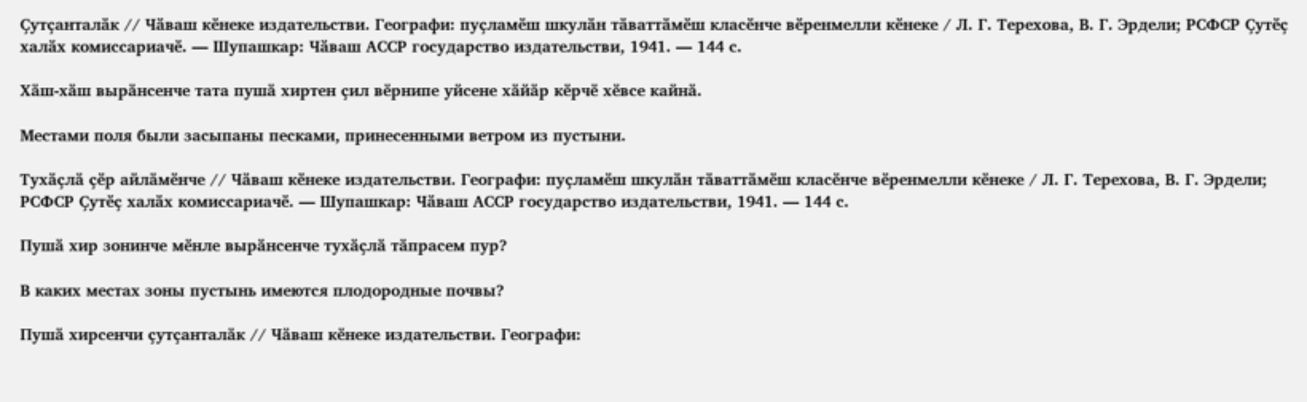Ҫутҫанталӑк // Чӑваш кӗнеке издательстви. Географи: пуҫламӗш шкулӑн тӑваттӑмӗш класӗнче вӗренмелли кӗнеке / Л. Г. Терехова, В. Г. Эрдели; РСФСР Ҫутӗҫ халӑх комиссариачӗ. — Шупашкар: Чӑваш АССР государство издательстви, 1941. — 144 с.

Хӑш-хӑш вырӑнсенче тата пушӑ хиртен ҫил вӗрнипе уйсене хӑйӑр кӗрчӗ хӗвсе кайнӑ.

Местами поля были засыпаны песками, принесенными ветром из пустыни.

Тухӑҫлӑ ҫӗр айлӑмӗнче // Чӑваш кӗнеке издательстви. Географи: пуҫламӗш шкулӑн тӑваттӑмӗш класӗнче вӗренмелли кӗнеке / Л. Г. Терехова, В. Г. Эрдели; РСФСР Ҫутӗҫ халӑх комиссариачӗ. — Шупашкар: Чӑваш АССР государство издательстви, 1941. — 144 с.

Пушӑ хир зонинче мӗнле вырӑнсенче тухӑҫлӑ тӑпрасем пур?

В каких местах зоны пустынь имеются плодородные почвы?

Пушӑ хирсенчи ҫутҫанталӑк // Чӑваш кӗнеке издательстви. Географи: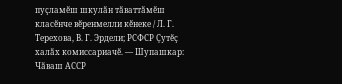пуҫламӗш шкулӑн тӑваттӑмӗш класӗнче вӗренмелли кӗнеке / Л. Г. Терехова, В. Г. Эрдели; РСФСР Ҫутӗҫ халӑх комиссариачӗ. — Шупашкар: Чӑваш АССР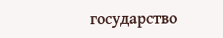государство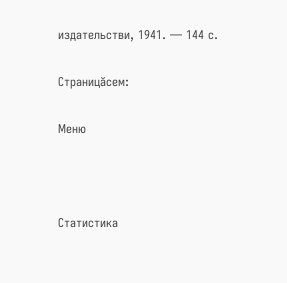издательстви, 1941. — 144 с.

Страницăсем:

Меню



Статистика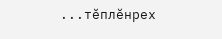...тĕплӗнрех